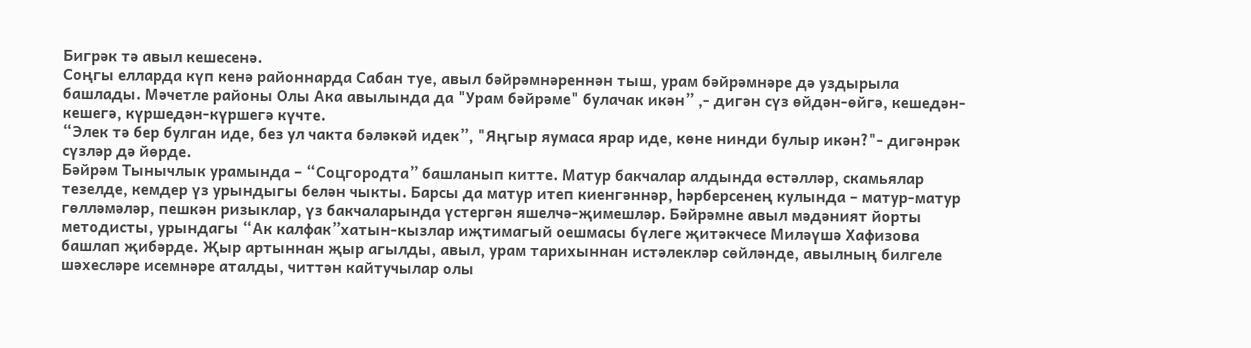Бигрәк тә авыл кешесенә.
Соңгы елларда күп кенә районнарда Сабан туе, авыл бәйрәмнәреннән тыш, урам бәйрәмнәре дә уздырыла башлады. Мәчетле районы Олы Ака авылында да "Урам бәйрәме" булачак икән” ,- дигән сүз өйдән-өйгә, кешедән-кешегә, күршедән-күршегә күчте.
“Элек тә бер булган иде, без ул чакта бәләкәй идек”, "Яңгыр яумаса ярар иде, көне нинди булыр икән?"- дигәнрәк сүзләр дә йөрде.
Бәйрәм Тынычлык урамында – “Соцгородта” башланып китте. Матур бакчалар алдында өстәлләр, скамьялар тезелде, кемдер үз урындыгы белән чыкты. Барсы да матур итеп киенгәннәр, һәрберсенең кулында – матур-матур гөлләмәләр, пешкән ризыклар, үз бакчаларында үстергән яшелчә-җимешләр. Бәйрәмне авыл мәдәният йорты методисты, урындагы “Ак калфак”хатын-кызлар иҗтимагый оешмасы бүлеге җитәкчесе Миләүшә Хафизова башлап җибәрде. Җыр артыннан җыр агылды, авыл, урам тарихыннан истәлекләр сөйләнде, авылның билгеле шәхесләре исемнәре аталды, читтән кайтучылар олы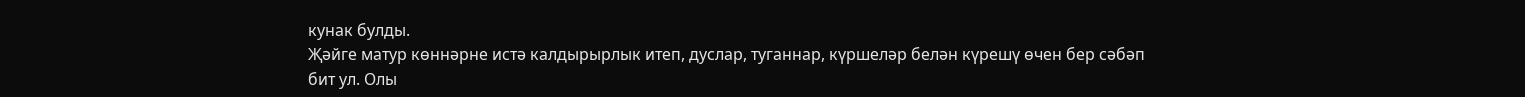кунак булды.
Җәйге матур көннәрне истә калдырырлык итеп, дуслар, туганнар, күршеләр белән күрешү өчен бер сәбәп бит ул. Олы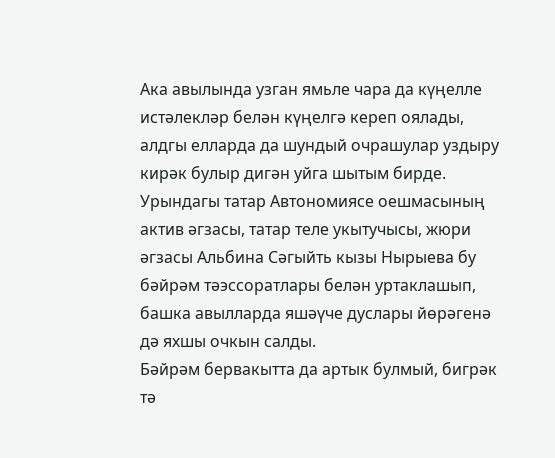Ака авылында узган ямьле чара да күңелле истәлекләр белән күңелгә кереп оялады, алдгы елларда да шундый очрашулар уздыру кирәк булыр дигән уйга шытым бирде.
Урындагы татар Автономиясе оешмасының актив әгзасы, татар теле укытучысы, жюри әгзасы Альбина Сәгыйть кызы Нырыева бу бәйрәм тәэссоратлары белән уртаклашып, башка авылларда яшәүче дуслары йөрәгенә дә яхшы очкын салды.
Бәйрәм бервакытта да артык булмый, бигрәк тә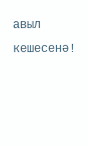авыл кешесенә!